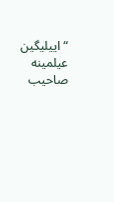“اییلیگین عیلمینە صاحیب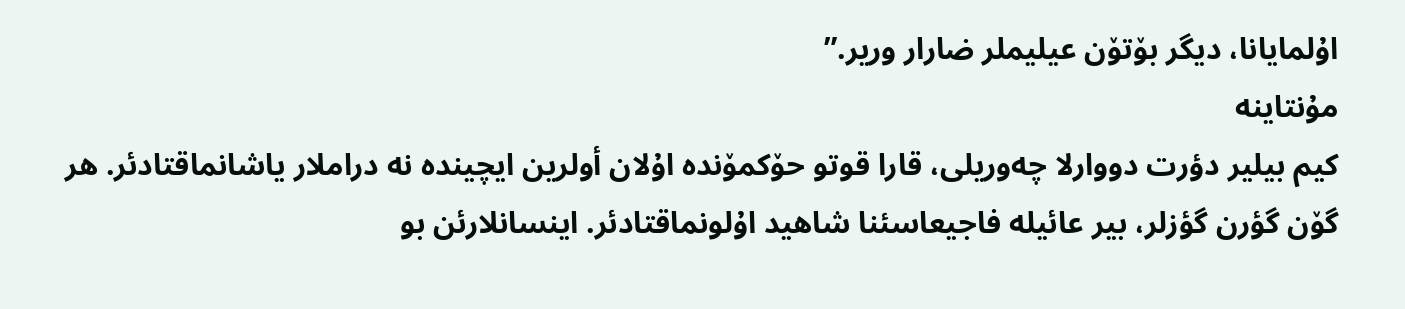اۇلمایانا، دیگر بۆتۆن عیلیملر ضارار وریر.”
مۇنتاینە
کیم بیلیر دؤرت دووارلا چەوریلی، قارا قوتو حۆکمۆندە اۇلان أولرین ایچیندە نە دراملار یاشانماقتادئر. هر گۆن گؤرن گؤزلر، بیر عائیلە فاجیعاسئنا شاهید اۇلونماقتادئر. اینسانلارئن بو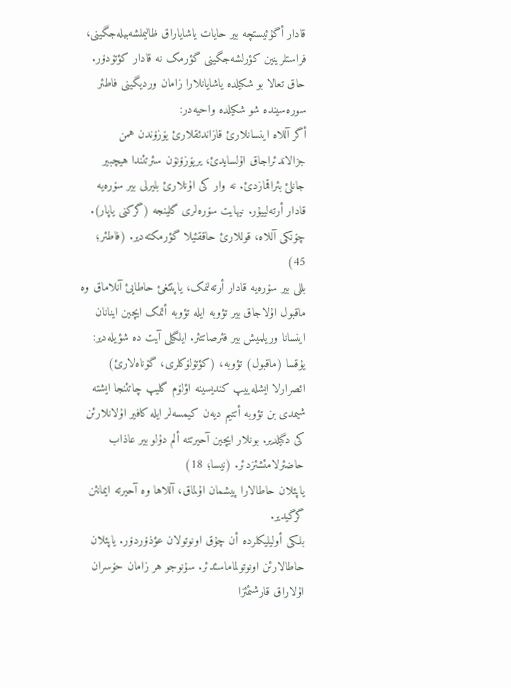قادار أگۇئیستچە بیر حایات یاشایاراق ظالیملشەبیلەجگینی، فراستلرینین کؤرلشەجگینی گؤرمک نە قادار کؤتۆدۆر.
حاق تعالا بو شکیلدە یاشایانلارا زامان وردیگینی فاطئر سورەسیندە شو شکیلدە واحیەدر:
أگر آللاە اینسانلارئ قازاندئقلارئ یۆزۆندن همن جزالاندئراجاق اۇلسایدئ، یریۆزۆنۆن سئرتئندا هیچبیر جانلئ بئراقمازدئ. نە وار کی اۇنلارئ بلیرلی بیر سۆرەیە قادار أرتەلییۇر. نیهایت سۆرەلری گلینجە (گرکنی یاپار). چۆنکی آللاە، قوللارئ حاققئیلا گؤرمکتەدیر. (فاطئر؛ 45)
بللی بیر سۆرەیە قادار أرتەلنمک، یاپتئغئ حاطایئ آنلاماق وە ماقبول اۇلاجاق بیر تؤوبە ایلە تؤوبە أتمک ایچین اینانان اینسانا وریلمیش بیر فئرصاتتئر. ایلگیلی آیت دە شؤیلەدیر:
یۇقسا (ماقبول) تؤوبە، (کؤتۆلۆکلری، گۆناەلارئ) ائصرارلا ایشلەییپ کندیسینە اؤلۆم گلیپ چاتئنجا ایشتە شیمدی بن تؤوبە أتتیم دیەن کیمسەلر ایلە کافیر اۇلانلارئن کی دگیلدیر. بونلار ایچین آحیرتتە ألم دۇلو بیر عاذاب حاضئرلامئشئزدئر. (نیسا؛ 18)
یاپئلان حاطالارا پیشمان اۇلماق، آللاها وە آحیرتە ایمانئن گرگیدیر.
بلکی أولیلیکلردە أن چۇق اونوتولان عؤذۆردۆر. یاپئلان حاطالارئن اونوتولماماسئدئر. سۇنوجو هر زامان حۆسران اۇلاراق قارشئمئزا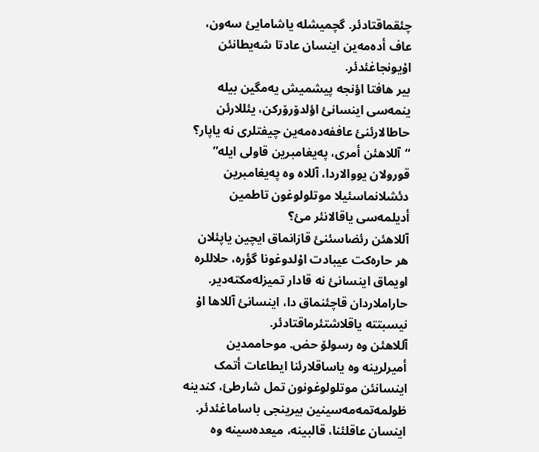چئقماقتادئر. گچمیشلە یاشامایئ سەون، عاف أدەمەین اینسان عادتا شەیطانئن اۇیونجاغئدئر.
بیر هافتا اؤنجە پیشمیش یەمگین بیلە ینمەسی اینسانئ اؤلدۆرۆرکن، یئللارئن حاطالارئنئ عاففەدەمەین چیفتلری نە یاپار؟
“آللاهئن أمری، پەیغامبرین قاولی ایلە” قورولان یووالاردا، آللاە وە پەیغامبرین دئشلانماسئیلا موتلولوغون تاطمین أدیلمەسی یاقالانئر مئ؟
آللاهئن رئضاسئنئ قازانماق ایچین یاپئلان هر حارەکت عیبادت اۇلدوغونا گؤرە، حلاللرە اویماق اینسانئ نە قادار تمیزلەمکتەدیر. حاراملاردان قاچئنماق دا، اینسانئ آللاها اۇ نیسبتتە یاقلاشتئرماقتادئر.
آللاهئن وە رسولۆ حض. موحاممدین أمیرلرینە وە یاساقلارئنا ایطاعات أتمک اینسانئن موتلولوغونون تمل شارطئ، کندینە ظولمەتمەمەسینین بیرینجی باساماغئدئر.
اینسان عاقلئنا، قالبینە، میعدەسینە وە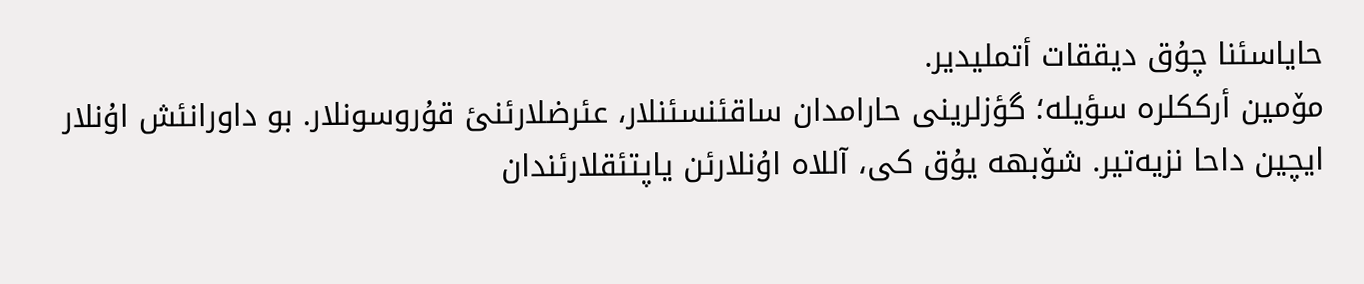حایاسئنا چۇق دیققات أتملیدیر.
مۆمین أرککلرە سؤیلە؛ گؤزلرینی حارامدان ساقئنسئنلار، عئرضلارئنئ قۇروسونلار. بو داورانئش اۇنلار ایچین داحا نزیەتیر. شۆبهە یۇق کی، آللاە اۇنلارئن یاپتئقلارئندان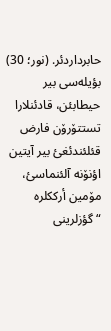حابرداردئر. (نور؛ 30)
بؤیلەسی بیر حیطابئن، قادئنلارا تستتۆرۆن فارض قئلئندئغئ بیر آیتین اؤنۆنە آلئنماسئ، مۆمین أرککلرە “گؤزلرینی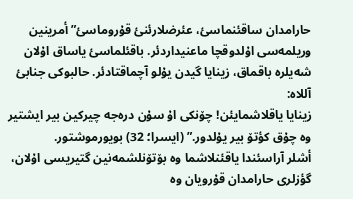حارامدان ساقئنماسئ، عئرضلارئنئ قۇروماسئ” أمرینین وریلمەسی اۇلدوقچا ماعنیداردئر. باقئلماسئ یاساق اۇلان شەیلرە باقماق، زینایا گیدن یۇلو آچماقتادئر. حالبوکی جنابئ آللاە:
زینایا یاقلاشمایئن! چۆنکی اۇ سۇن درەجە چیرکین بیر ایشتیر وە چۇق کؤتۆ بیر یۇلدور.” (ایسرا؛ 32) بویورموشتور.
أشلر آراسئندا یاقئنلاشما وە بۆتۆنلشمەنین گتیریسی اۇلان، گؤزلری حارامدان قۇرویان وە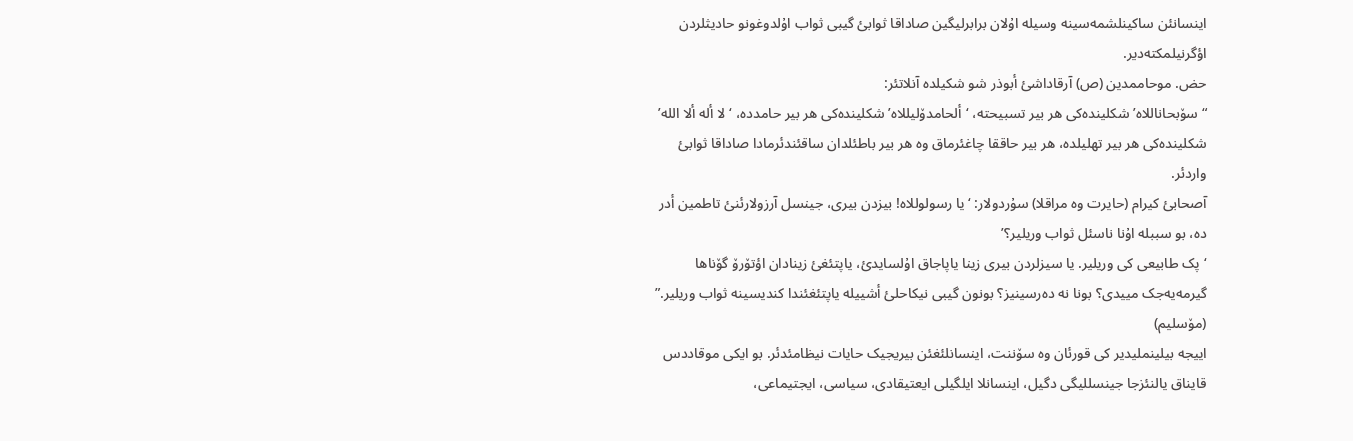اینسانئن ساکینلشمەسینە وسیلە اۇلان برابرلیگین صاداقا ثوابئ گیبی ثواب اۇلدوغونو حادیثلردن اؤگرنیلمکتەدیر.
حض. موحاممدین (ص) آرقاداشئ أبوذر شو شکیلدە آنلاتئر:
“سۆبحاناللاە’ شکلیندەکی هر بیر تسبیحتە، ‘ألحامدۆلیللاە’ شکلیندەکی هر بیر حامددە، ‘لا ألە ألا اللە’ شکلیندەکی هر بیر تهلیلدە، هر بیر حاققا چاغئرماق وە هر بیر باطئلدان ساقئندئرمادا صاداقا ثوابئ واردئر.
آصحابئ کیرام (حایرت وە مراقلا) سۇردولار: ‘یا رسولوللاە! بیزدن بیری، جینسل آرزولارئنئ تاطمین أدر دە، بو سببلە اۇنا ناسئل ثواب وریلیر؟’
‘پک طابیعی کی وریلیر. یا سیزلردن بیری زینا یاپاجاق اۇلسایدئ، یاپتئغئ زینادان اؤتۆرۆ گۆناها گیرمەیەجک مییدی؟ بونا نە دەرسینیز؟ بونون گیبی نیکاحلئ أشییلە یاپتئغئندا کندیسینە ثواب وریلیر.” (مۆسلیم)
اییجە بیلینملیدیر کی قورئان وە سۆننت، اینسانلئغئن بیریجیک حایات نیظامئدئر. بو ایکی موقاددس قایناق یالنئزجا جینسللیگی دگیل، اینسانلا ایلگیلی ایعتیقادی، سیاسی، ایجتیماعی،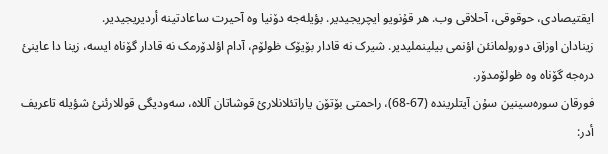ایقتیصادی، حوقوقی، آحلاقی وب. هر قۇنویو ایچریجیدیر. بؤیلەجە دۆنیا وە آحیرت ساعادتینە أردیریجیدیر.
زینادان اوزاق دورولمانئن اؤنمی بیلینملیدیر. شیرک نە قادار بۆیۆک ظولۆم، آدام اؤلدۆرمک نە قادار گۆناە ایسە، زینا دا عاینئ درەجە گۆناە وە ظولۆمدۆر.
فورقان سورەسینین سۇن آیتلریندە (67-68)، راحمتی بۆتۆن یاراتئلانلارئ قوشاتان آللاە، سەودیگی قوللارئنئ شؤیلە تاعریف أدر: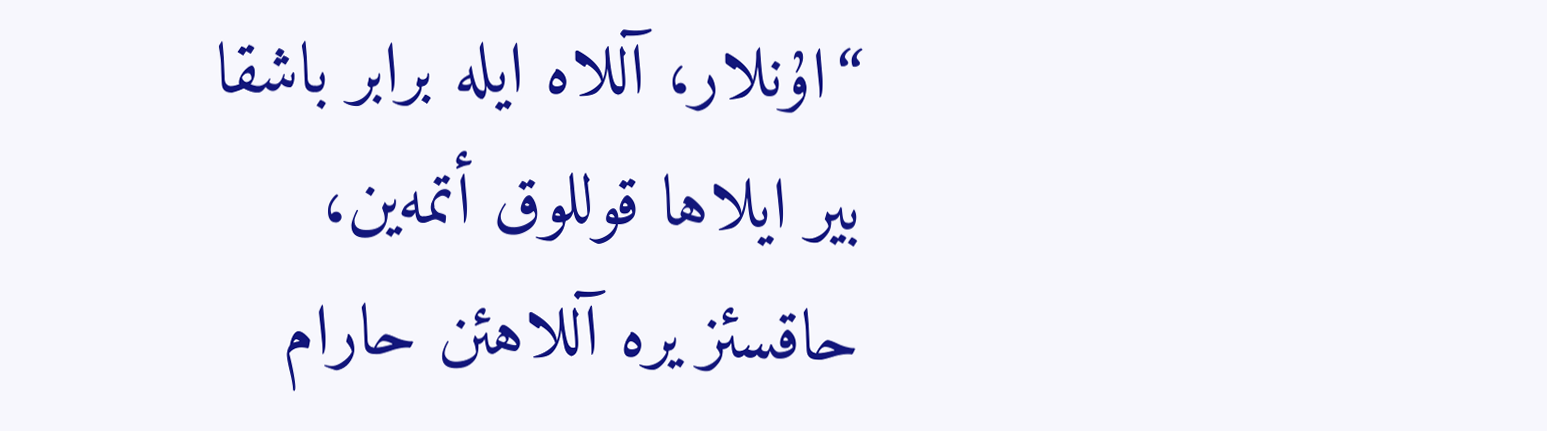“اۇنلار، آللاە ایلە برابر باشقا بیر ایلاها قوللوق أتمەین، حاقسئز یرە آللاهئن حارام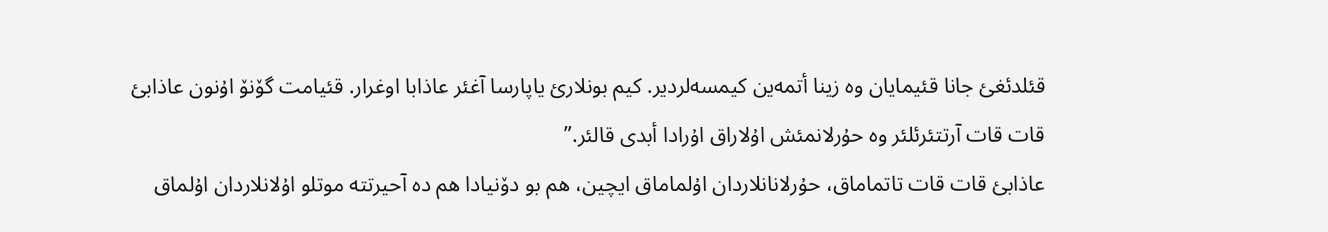قئلدئغئ جانا قئیمایان وە زینا أتمەین کیمسەلردیر. کیم بونلارئ یاپارسا آغئر عاذابا اوغرار. قئیامت گۆنۆ اۇنون عاذابئ قات قات آرتتئرئلئر وە حۇرلانمئش اۇلاراق اۇرادا أبدی قالئر.”
عاذابئ قات قات تاتماماق، حۇرلانانلاردان اۇلماماق ایچین، هم بو دۆنیادا هم دە آحیرتتە موتلو اۇلانلاردان اۇلماق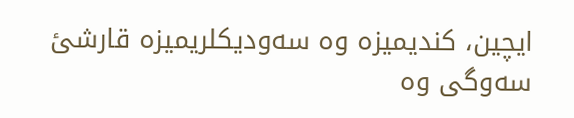ایچین، کندیمیزە وە سەودیکلریمیزە قارشئ سەوگی وە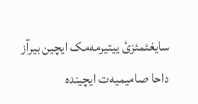سایغئمئزئ ییتیرمەمک ایچین بیرآز داحا صامیمیەت ایچیندە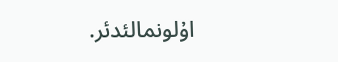اۇلونمالئدئر.